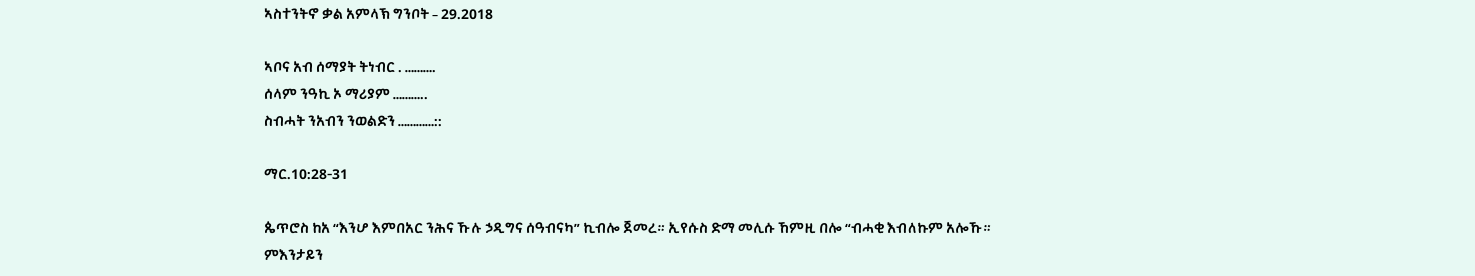ኣስተንትኖ ቃል አምላኽ ግንቦት – 29.2018

ኣቦና አብ ሰማያት ትነብር . ……….
ሰላም ንዓኪ ኦ ማሪያም ………..
ስብሓት ንአብን ንወልድን …………::

ማር.10:28-31

ጴጥሮስ ከአ “እንሆ እምበአር ንሕና ኹሉ ኃዲግና ሰዓብናካ” ኪብሎ ጀመረ። ኢየሱስ ድማ መሊሱ ኸምዚ በሎ “ብሓቂ እብለኩም አሎኹ። ምእንታይን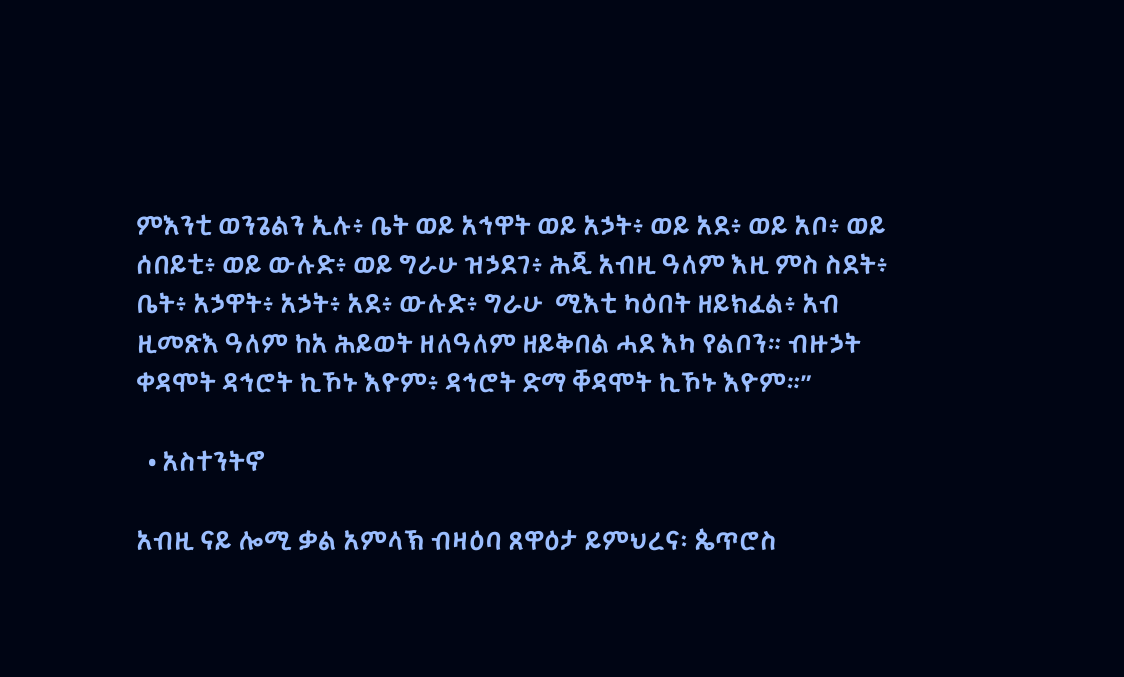ምእንቲ ወንጌልን ኢሉ፥ ቤት ወይ አኅዋት ወይ አኃት፥ ወይ አደ፥ ወይ አቦ፥ ወይ ሰበይቲ፥ ወይ ውሉድ፥ ወይ ግራሁ ዝኃደገ፥ ሕጂ አብዚ ዓለም እዚ ምስ ስደት፥ ቤት፥ አኃዋት፥ አኃት፥ አደ፥ ውሉድ፥ ግራሁ  ሚእቲ ካዕበት ዘይክፈል፥ አብ ዚመጽእ ዓለም ከአ ሕይወት ዘለዓለም ዘይቅበል ሓደ እካ የልቦን። ብዙኃት ቀዳሞት ዳኅሮት ኪኾኑ እዮም፥ ዳኅሮት ድማ ቐዳሞት ኪኾኑ እዮም።”

  • አስተንትኖ

አብዚ ናይ ሎሚ ቃል አምላኽ ብዛዕባ ጸዋዕታ ይምህረና፡ ጴጥሮስ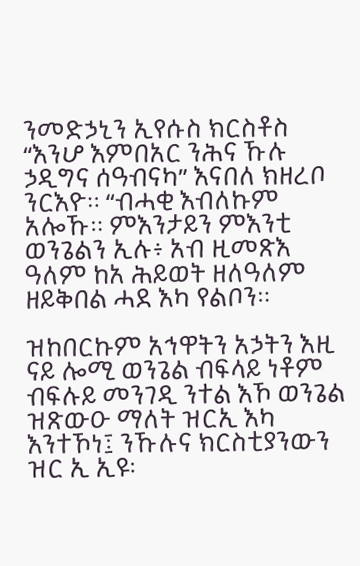ንመድኃኒን ኢየሱስ ክርስቶስ “እንሆ እምበአር ንሕና ኹሉ ኃዲግና ሰዓብናካ” እናበለ ክዘረቦ ንርእዮ። “ብሓቂ እብለኩም አሎኹ። ምእንታይን ምእንቲ ወንጌልን ኢሉ፥ አብ ዚመጽእ ዓለም ከአ ሕይወት ዘለዓለም ዘይቅበል ሓደ እካ የልቦን።

ዝከበርኩም አኅዋትን አኃትን እዚ ናይ ሎሚ ወንጌል ብፍላይ ነቶም ብፍሉይ መንገዲ ንተል እኾ ወንጌል ዝጽውዑ ማለት ዝርኢ እካ እንተኾነ፤ ንኹሉና ክርስቲያንውን ዝር ኢ ኢዩ፡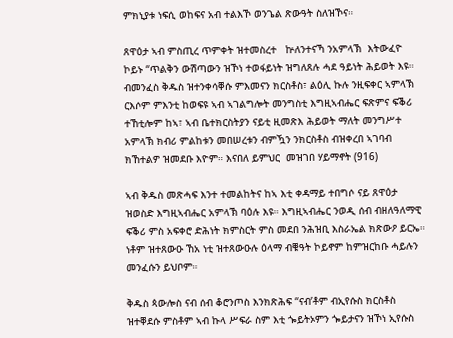ምክኒያቱ ነፍሲ ወከፍና አብ ተልእኾ ወንጌል ጽውዓት ስለዝኾና።

ጸዋዕታ ኣብ ምስጢረ ጥምቀት ዝተመስረተ   ኵለንተናኻ ንአምላኽ  እትውፈዮ  ኮይኑ “ጥልቅን ውሽጣውን ዝኾነ ተወፋይነት ዝግለጸሉ ሓደ ዓይነት ሕይወት እዩ። ብመንፈስ ቅዱስ ዝተንቀሳቐሱ ምእመናን ክርስቶስ፣ ልዕሊ ኩሉ ንዚፍቀር ኣምላኽ ርእሶም ምእንቲ ከወፍዩ ኣብ ኣገልግሎት መንግስቲ እግዚኣብሔር ፍጽምና ፍቕሪ ተኸቲሎም ከኣ፣ ኣብ ቤተክርስትያን ናይቲ ዚመጽእ ሕይወት ማለት መንግሥተ አምላኽ ክብሪ ምልከቱን መበሠረቱን ብምዃን ንክርስቶስ ብዝቀረበ ኣገባብ ክኸተልዎ ዝመደቡ እዮም። እናበለ ይምህር  መዝገበ ሃይማኖት (916)

ኣብ ቅዱስ መጽሓፍ እንተ ተመልከትና ከኣ እቲ ቀዳማይ ተበግሶ ናይ ጸዋዕታ ዝወስድ እግዚኣብሔር አምላኽ ባዕሉ እዩ። እግዚኣብሔር ንወዲ ሰብ ብዘለዓለማዊ ፍቕሪ ምስ አፍቀሮ ድሕነት ክምስርት ምስ መደበ ንሕዝቢ እስራኤል ክጽውዖ ይርኤ። ነቶም ዝተጸውዑ ኸአ ነቲ ዝተጸውዑሉ ዕላማ ብቑዓት ኮይኖም ከምዝርከቡ ሓይሉን መንፈሱን ይህቦም።

ቅዱስ ጳውሎስ ናብ ሰብ ቆሮንጦስ እንክጽሕፍ “ናብ’ቶም ብኢየሱስ ክርስቶስ ዝተቐደሱ ምስቶም ኣብ ኩላ ሥፍራ ስም እቲ ጐይትኦምን ጐይታናን ዝኾነ ኢየሱስ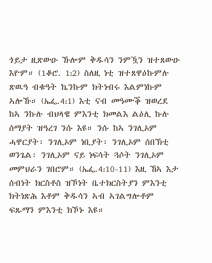ጎይታ ዚጽውዑ ኹሎም ቅዱሳን ንምዃን ዝተጸውዑ እዮም። (1ቆሮ. 1᎓2) ስለዚ ነቲ ዝተጸዋዕኩምሉ ጽዉዓ ብቁዓት ኬንኩም ክትነብሩ እልምነኩም ኣሎኹ። (ኤፌ.4᎓1) እቲ ናብ መዓሙቕ ዝወረደ ከኣ ንኩሉ ብህላዌ ምእንቲ ክመልእ ልዕሊ ኩሉ ሰማያት ዝዓረገ ንሱ እዩ። ንሱ ከኣ ንገሊኦም ሓዋርያት፡ ንገሊኦም ነቢያት፡ ንገሊኦም ሰበኽቲ ወንጌል፡ ንገሊኦም ናይ ነፍሳት ጓሶት ንገሊኦም መምህራን ገበሮም። (ኤፌ.4᎓10-11) እዚ ኸኣ እታ ሰብነት ክርስቶስ ዝኾነት ቤተክርስትያን ምእንቲ ክትነጽሕ እቶም ቅዱሳን ኣብ ኣገልግሎቶም ፍጹማን ምእንቲ ክኾኑ እዩ።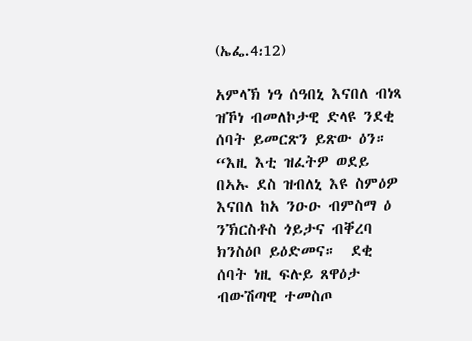(ኤፌ.4᎓12)

አምላኽ ነዓ ሰዓበኒ እናበለ ብነጻ ዝኾነ ብመለኮታዊ ድላዩ ንደቂ ሰባት ይመርጽን ይጽው ዕን።   “እዚ እቲ ዝፈትዎ ወደይ በኣኡ ደስ ዝብለኒ እዩ ስምዕዎ እናበለ ከአ ንዑዑ ብምስማ ዕ ንኽርስቶስ ጎይታና ብቐረባ ክንስዕቦ ይዕድመና።  ደቂ ሰባት ነዚ ፍሉይ ጸዋዕታ ብውሽጣዊ ተመስጦ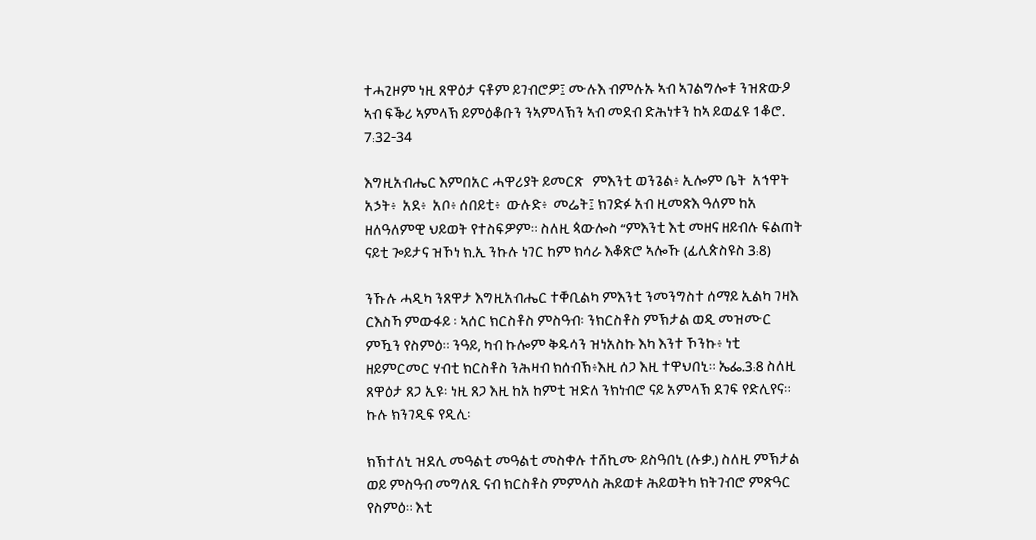ተሓጊዞም ነዚ ጸዋዕታ ናቶም ይገብሮዎ፤ ሙሉእ ብምሉኡ ኣብ ኣገልግሎቱ ንዝጽውዖ ኣብ ፍቕሪ ኣምላኽ ይምዕቆቡን ንኣምላኽን ኣብ መደብ ድሕነቱን ከኣ ይወፈዩ 1ቆሮ. 7᎓32-34

እግዚአብሔር እምበአር ሓዋሪያት ይመርጽ   ምእንቲ ወንጌል፥ ኢሎም ቤት  አኅዋት አኃት፥  አደ፥  አቦ፥ ሰበይቲ፥  ውሉድ፥  መሬት፤ ክገድፉ አብ ዚመጽእ ዓለም ከአ  ዘለዓለምዊ ህይወት የተስፍዎም። ስለዚ ጳውሎስ “ምእንቲ እቲ መዘና ዘይብሉ ፍልጠት ናይቲ ጐይታና ዝኾነ ክ.ኢ ንኩሉ ነገር ከም ክሳራ እቆጽሮ ኣሎኹ (ፊሊጵስዩስ 3᎓8)

ንኹሉ ሓዲካ ንጸዋታ እግዚአብሔር ተቐቢልካ ምእንቲ ንመንግስተ ሰማይ ኢልካ ገዛእ ርእስኻ ምውፋይ ፡ ኣሰር ክርስቶስ ምስዓብ፡ ንክርስቶስ ምኽታል ወዲ መዝሙር ምዃን የስምዕ። ንዓይ, ካብ ኩሎም ቅዱሳን ዝነአስኩ እካ እንተ ኾንኩ፥ ነቲ ዘይምርመር ሃብቲ ክርስቶስ ንሕዛብ ክሰብኽ፥እዚ ሰጋ እዚ ተዋህበኒ። ኤፌ.3᎓8 ስለዚ ጸዋዕታ ጸጋ ኢዩ፡ ነዚ ጸጋ እዚ ከአ ከምቲ ዝድለ ንክነብሮ ናይ አምላኽ ደገፍ የድሊየና። ኩሉ ክንገዲፍ የዲሊ፡

ክኽተለኒ ዝደሊ መዓልቲ መዓልቲ መስቀሉ ተሸኪሙ ይስዓበኒ (ሉቃ.) ስለዚ ምኽታል ወይ ምስዓብ መግለጺ ናብ ክርስቶስ ምምላስ ሕይወቱ ሕይወትካ ክትገብሮ ምጽዓር የስምዕ። እቲ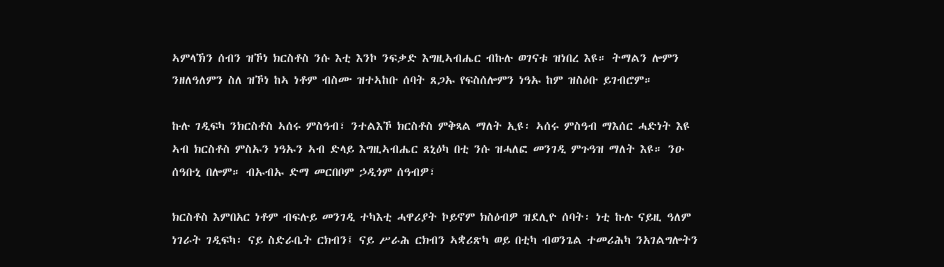ኣምላኽን ሰብን ዝኾነ ክርስቶስ ንሱ እቲ እንኮ ንፍቃድ እግዚኣብሔር ብኩሉ ወገናቱ ዝነበረ እዩ። ትማልን ሎምን ንዘለዓለምን ስለ ዝኾነ ከኣ ነቶም ብስሙ ዝተኣከቡ ሰባት ጸጋኡ የፍስሰሎምን ነዓኡ ከም ዝስዕቡ ይገብሮም።

ኩሉ ገዲፍካ ንክርስቶስ ኣሰሩ ምስዓብ፣ ንተልእኾ ክርስቶስ ምቅጻል ማለት ኢዩ፡ ኣሰሩ ምስዓብ ማእሰር ሓድነት እዩ ኣብ ክርስቶስ ምስኡን ነዓኡን ኣብ ድላይ እግዚኣብሔር ጸኒዕካ በቲ ንሱ ዝሓለፎ መንገዲ ምጉዓዝ ማለት እዩ። ንዑ ሰዓቡኒ በሎም። ብኡብኡ ድማ መርበቦም ኃዲጎም ሰዓብዎ፣

ክርስቶስ እምበአር ነቶም ብፍሉይ መንገዲ ተካእቲ ሓዋሪያት ኮይኖም ክስዕብዎ ዝደሊዮ ሰባት፡ ነቲ ኩሉ ናይዚ ዓለም ነገራት ገዲፍካ፡ ናይ ስድራቤት ርክብን፤ ናይ ሥራሕ ርክብን ኣቋሪጽካ ወይ በቲካ ብወንጌል ተመሪሕካ ንአገልግሎትን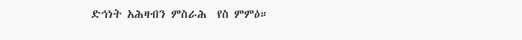ድኅነት አሕዛብን ምስራሕ  የስ ምምዕ።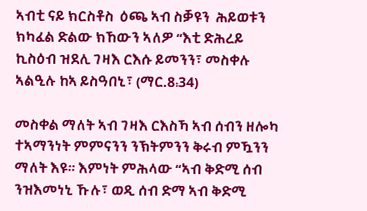ኣብቲ ናይ ክርስቶስ  ዕጫ ኣብ ስቓዩን  ሕይወቱን ክካፈል ድልው ክኸውን ኣለዎ “እቲ ድሕረይ ኪስዕብ ዝደሊ ገዛእ ርእሱ ይመንን፣ መስቀሉ ኣልዒሉ ከኣ ይስዓበኒ፣ (ማር.8᎓34)

መስቀል ማለት ኣብ ገዛእ ርእስኻ ኣብ ሰብን ዘሎካ ተኣማንነት ምምናንን ንኽትምንን ቅሩብ ምዃንን ማለት እዩ። እምነት ምሕላው “ኣብ ቅድሚ ሰብ ንዝእመነኒ ኹሉ፣ ወዲ ሰብ ድማ ኣብ ቅድሚ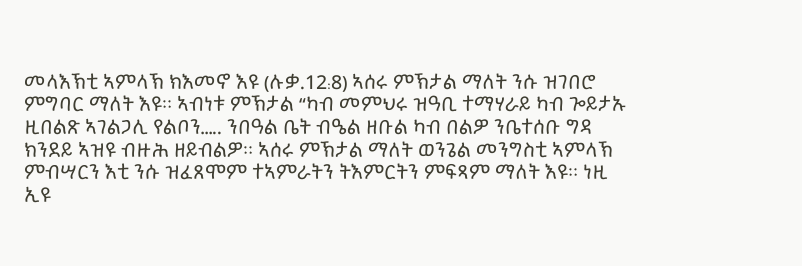መላእኽቲ ኣምላኽ ክእመኖ እዩ (ሉቃ.12᎓8) ኣሰሩ ምኽታል ማለት ንሱ ዝገበሮ ምግባር ማለት እዩ። ኣብነቱ ምኽታል “ካብ መምህሩ ዝዓቢ ተማሃራይ ካብ ጐይታኡ ዚበልጽ ኣገልጋሊ የልቦን….. ንበዓል ቤት ብዔል ዘቡል ካብ በልዎ ንቤተሰቡ ግዳ ክንደይ ኣዝዩ ብዙሕ ዘይብልዎ። ኣሰሩ ምኽታል ማለት ወንጌል መንግስቲ ኣምላኽ ምብሣርን እቲ ንሱ ዝፈጸሞም ተኣምራትን ትእምርትን ምፍጻም ማለት እዩ። ነዚ ኢዩ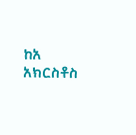ከአ አክርስቶስ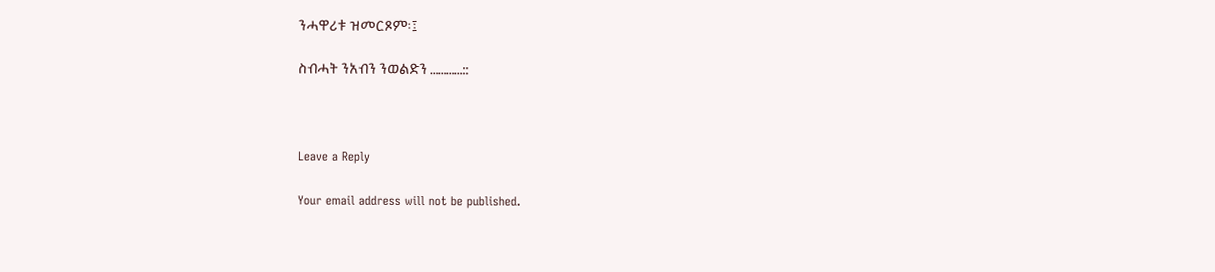ንሓዋሪቱ ዝመርጾም፡፤

ስብሓት ንአብን ንወልድን …………::



Leave a Reply

Your email address will not be published.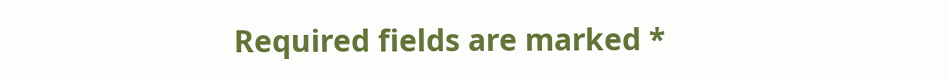Required fields are marked *